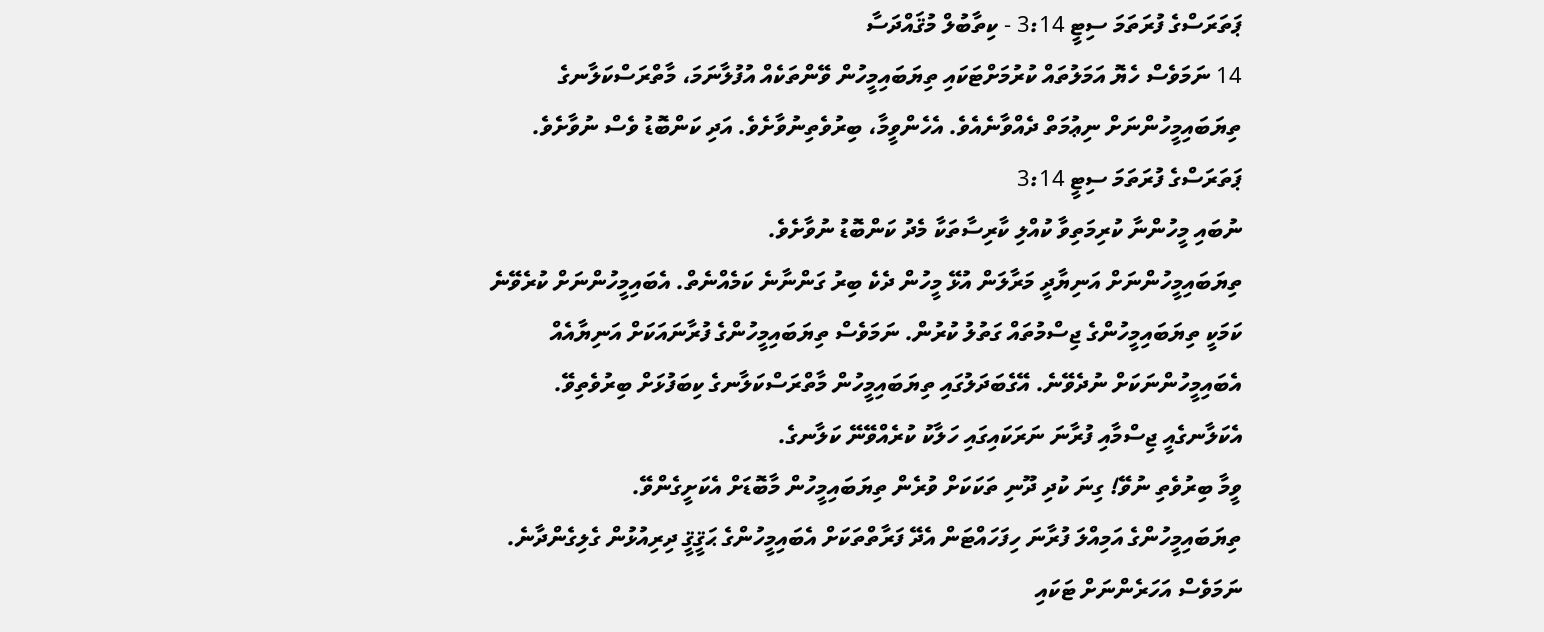ޕަތަރަސްގެ ފުރަތަމަ ސިޓީ 3:14 - ކިތާބުލް މުޤައްދަސާ
14 ނަމަވެސް ހެޔޮ އަމަލުތައް ކުރުމަށްޓަކައި ތިޔަބައިމީހުން ވޭންތަކެއް އުފުލާނަމަ، މާތްރަސްކަލާނގެ ތިޔަބައިމީހުންނަށް ނިޢުމަތް ދެއްވާނެއެވެ. އެހެންވީމާ، ބިރުވެތިނުވާށެވެ. އަދި ކަންބޮޑު ވެސް ނުވާށެވެ.
ޕަތަރަސްގެ ފުރަތަމަ ސިޓީ 3:14
ނުބައި މީހުންނާ ކުރިމަތިވާ ކުއްލި ކާރިސާތަކާ މެދު ކަންބޮޑު ނުވާށެވެ.
ތިޔަބައިމީހުންނަށް އަނިޔާދީ މަރާލަން އުޅޭ މީހުން ދެކެ ބިރު ގަންނާނެ ކަމެއްނެތް. އެބައިމީހުންނަށް ކުރެވޭނެ ކަމަކީ ތިޔަބައިމީހުންގެ ޖިސްމުތައް ގަތުލު ކުރުން. ނަމަވެސް ތިޔަބައިމީހުންގެ ފުރާނައަކަށް އަނިޔާއެއް އެބައިމީހުންނަކަށް ނުދެވޭނެ. އޭގެބަދަލުގައި ތިޔަބައިމީހުން މާތްރަސްކަލާނގެ ކިބަފުޅަށް ބިރުވެތިވޭ. އެކަލާނގެއީ ޖިސްމާއި ފުރާނަ ނަރަކައިގައި ހަލާކު ކުރެއްވޭނޭ ކަލާނގެ.
ވީމާ ބިރުވެތި ނުވޭ! ގިނަ ކުދި ދޫނި ތަކަކަށް ވުރެން ތިޔަބައިމީހުން މާބޮޑަށް އެކަށީގެންވޭ.
ތިޔަބައިމީހުންގެ އަމިއްލަ ފުރާނަ ހިފަހައްޓަން އެދޭ ފަރާތްތަކަށް އެބައިމީހުންގެ ޙަޤީޤީ ދިރިއުޅުން ގެލިގެންދާނެ. ނަމަވެސް އަހަރެންނަށް ޓަކައި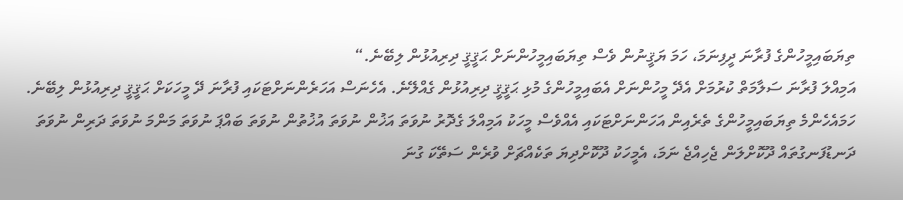ތިޔަބައިމީހުންގެ ފުރާނަ ދީފިނަމަ، ހަމަ ޔަޤީނުން ވެސް ތިޔަބައިމީހުންނަށް ޙަޤީޤީ ދިރިއުޅުން ލިބޭނެ.“
އަމިއްލަ ފުރާނަ ސަލާމަތް ކުރުމަށް އެދޭ މީހުންނަށް އެބައިމީހުންގެ މުޅި ޙަޤީޤީ ދިރިއުޅުން ގެއްލޭނެ. އެހެނަސް އަހަރެންނަށްޓަކައި ފުރާނަ ދޭ މީހަކަށް ޙަޤީޤީ ދިރިއުޅުން ލިބޭނެ.
ހަމައެހެންމެ ތިޔަބައިމީހުންގެ ތެރެއިން އަހަންނަށްޓަކައި އެއްވެސް މީހަކު އަމިއްލަ ގެދޮރު ނުވަތަ އަޚުން ނުވަތަ އުޚުތުން ނުވަތަ ބައްޕަ ނުވަތަ މަންމަ ނުވަތަ ދަރިން ނުވަތަ ދަނޑުފަނގުތައް ދޫކޮށްލަން ޖެހިއްޖެ ނަމަ، އެމީހަކު ދޫކޮށްދިޔަ ތަކެއްޗަށް ވުރެން ސަތޭކަ ގުނަ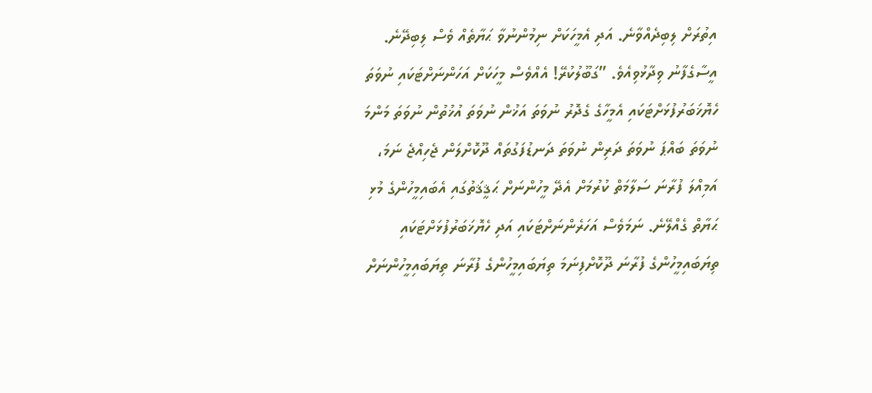އިތުރަށް ލިބިދެއްވާނެ. އަދި އެމީހަކަށް ނިމުންނުވާ ޙަޔާތެއް ވެސް ލިބިދޭނެ.
އީސާގެފާނު ވިދާޅުވިއެވެ. ”ގަބޫލުކުރޭ! އެއްވެސް މީހަކަށް އަހަންނަށްޓަކައި ނުވަތަ ހެޔޮޚަބަރުފުޅަށްޓަކައި އެމީހާގެ ގެދޮރު ނުވަތަ އަޚުން ނުވަތަ އުޚުތުން ނުވަތަ މަންމަ ނުވަތަ ބައްޕަ ނުވަތަ ދަރިން ނުވަތަ ދަނޑުފަގުތައް ދޫކޮށްލަން ޖެހިއްޖެ ނަމަ،
އަމިއްލަ ފުރާނަ ސަލާމަތް ކުރުމަށް އެދޭ މީހުންނަށް ޙަޤީޤަތުގައި އެބައިމީހުންގެ މުޅި ޙަޔާތް ގެއްލޭނެ. ނަމަވެސް އަހަރެންނަށްޓަކައި އަދި ހެޔޮޚަބަރުފުޅަށްޓަކައި ތިޔަބައިމީހުންގެ ފުރާނަ ދޫކޮށްފިނަމަ ތިޔަބައިމީހުންގެ ފުރާނަ ތިޔަބައިމީހުންނަށް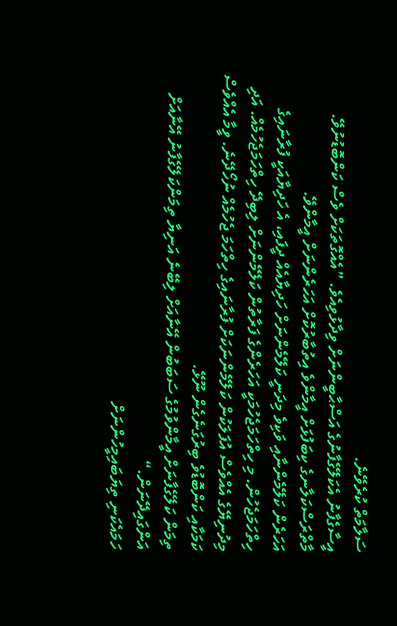ސަލާމަތް ކުރެވޭނެ.
އީސާގެފާނު އެކަލޭގެފާނުގެ އަސްޙާބީންނަށް ވިދާޅުވިއެވެ. ”އެއްގޮތަކަށް ވެސް ކަންބޮޑުނުވޭ. މާތްރަސްކަލާނގެ ކިބަފުޅަށް އީމާންވެ އިތުބާރުކޮށް އަހަރެންނަށް އީމާންވޭ.
އަހަރެން ކަލޭމެންނާއި ވަކިވެ މިދަނީ ކަލޭމެންނަށް ހަދިޔާއެއް ދީފައި، އެ ހަދިޔާއަކީ ފުރާނައިގެ ހިތްހަމަޖެހުން. މި ހިތްހަމަޖެހުމަކީ އަހަރެންގެ ފަރާތުން ކަލޭމެންނަށް ލިބިދޭ ހިތްހަމަޖެހުމެއް. އަދި މިދުނިޔޭގެ އެއްވެސް އުފަލަކުން ކަލޭމެންނަކަށް ފުރާނައިގެ ހިތްހަމަ ޖެހުމެއް ނުހޯދޭނެ. ވީމާ އެއްވެސް ކަމަކާއި ކަންބޮޑުވެ ބިރުގަނެގެން ނޫޅޭ.
ތިމަން ކަލޭގެފާނަށް އީމާންވުމުގެ ސަބަބުން އޭނާއަށް ލިބޭނެ އަނިޔާ ތިމަންކަލޭގެފާނު އޭނާއަށް އަންގައިދޭނަން.“
ހަމައެކަނި ތިޔަބައިމީހުންނަށް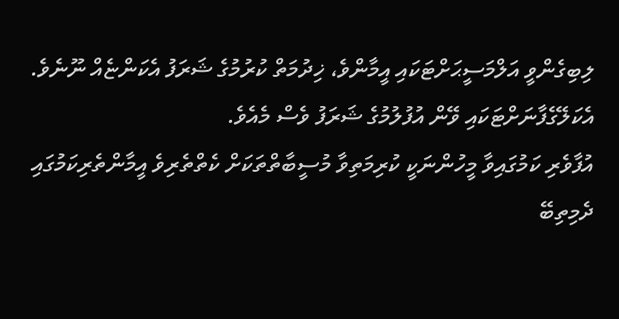ލިބިގެންވީ އަލްމަސީޙަށްޓަކައި އީމާންވެ، ޚިދުމަތް ކުރުމުގެ ޝަރަފު އެކަންޏެއް ނޫނެވެ. އެކަލޭގެފާނަށްޓަކައި ވޭން އުފުލުމުގެ ޝަރަފު ވެސް މެއެވެ.
އުފާވެރި ކަމުގައިވާ މީހުންނަކީ ކުރިމަތިވާ މުސީބާތްތަކަށް ކެތްތެރިވެ އީމާންތެރިކަމުގައި ދެމިތިބޭ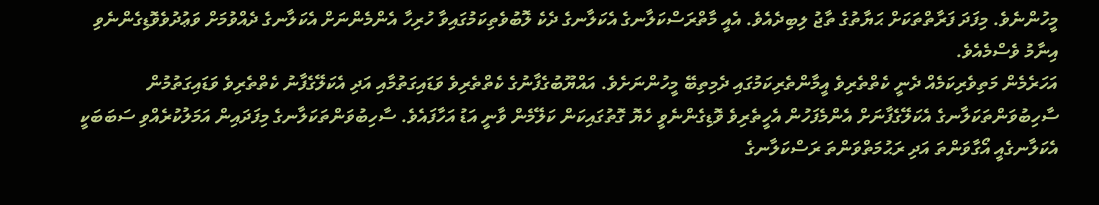މީހުންނެވެ. މިފަދަ ފަރާތްތަކަށް ޙަޔާތުގެ ތާޖު ލިބިދެއެވެ. އެއީ މާތްރަސްކަލާނގެ އެކަލާނގެ ދެކެ ލޮބުވެތިކަމުގައިވާ ހުރިހާ އެންމެންނަށް އެކަލާނގެ ދެއްވުމަށް ވަޢުދުވެވޮޑިގެންނެވި އިނާމު ވެސްމެއެވެ.
އަހަރެމެން މަތިވެރިކަމެއް ދެނީ ކެތްތެރިވެ އީމާންތެރިކަމުގައި ދެމިތިބޭ މީހުންނަށެވެ. އައްޔޫބުގެފާނުގެ ކެތްތެރިވެ ވަޑައިގަތުމާއި އަދި އެކަލޭގެފާނު ކެތްތެރިވެ ވަޑައިގަތުމުން ސާހިބުވަންތަކަލާނގެ އެކަލޭގެފާނަށް އެންމެފަހުން އެހީތެރިވެ ވޮޑިގެންނެވީ ހެޔޮ ގޮތުގައިކަން ކަލޭމެން ވާނީ އަޑު އަހާފައެވެ. ސާހިބުވަންތަކަލާނގެ މިފަދައިން އަމަލުކުރެއްވި ސަބަބަކީ އެކަލާނގެއީ އޯގާވަންތަ އަދި ރަޙުމަތްވަންތަ ރަސްކަލާނގެ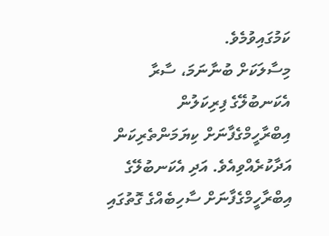ކަމުގައިވުމެވެ.
މިސާލަކަށް ބުނާނަމަ، ސާރާ އެކަނބުލޭގެ ފިރިކަލުން އިބްރާހީމްގެފާނަށް ކިޔަމަންތެރިކަން އަދާކުރެއްވިއެވެ. އަދި އެކަނބުލޭގެ އިބްރާހީމްގެފާނަށް ސާހިބެއްގެ ގޮތުގައި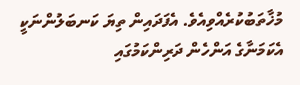މުޚާތަބުކުރެއްވިއެވެ. އެފަދައިން ތިޔަ ކަނބަލުންނަކީ އެކަމަނާގެ އަންހެން ދަރިންކަމުގައި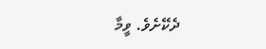ދެކޭށެވެ. ވީމާ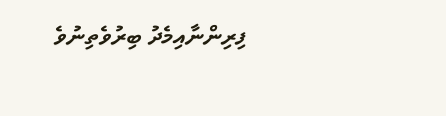ފިރިންނާއިމެދު ބިރުވެތިނުވެ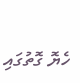ހެޔޮ ގޮތުގައި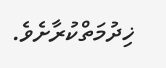ޚިދުމަތްކުރާށެވެ.